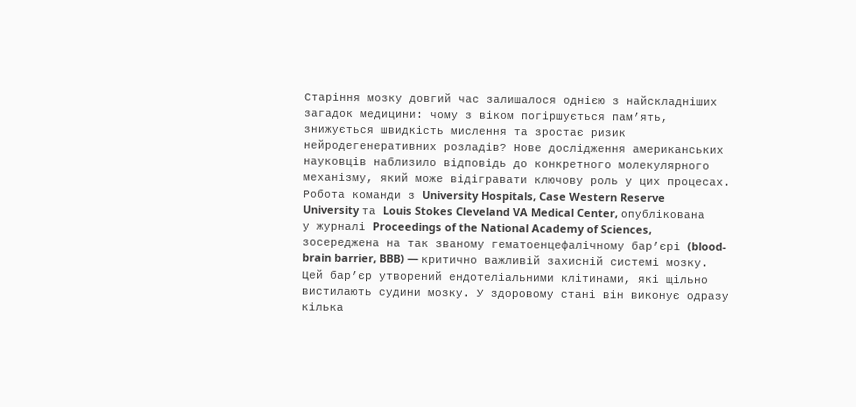Старіння мозку довгий час залишалося однією з найскладніших загадок медицини: чому з віком погіршується пам’ять, знижується швидкість мислення та зростає ризик нейродегенеративних розладів? Нове дослідження американських науковців наблизило відповідь до конкретного молекулярного механізму, який може відігравати ключову роль у цих процесах.
Робота команди з University Hospitals, Case Western Reserve University та Louis Stokes Cleveland VA Medical Center, опублікована у журналі Proceedings of the National Academy of Sciences, зосереджена на так званому гематоенцефалічному бар’єрі (blood-brain barrier, BBB) — критично важливій захисній системі мозку.
Цей бар’єр утворений ендотеліальними клітинами, які щільно вистилають судини мозку. У здоровому стані він виконує одразу кілька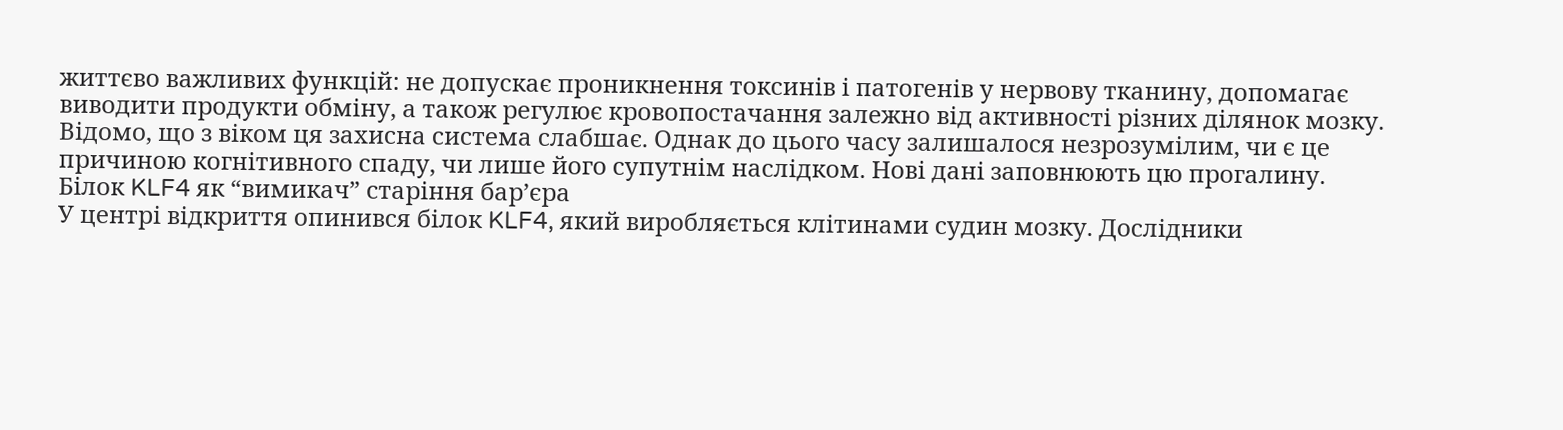життєво важливих функцій: не допускає проникнення токсинів і патогенів у нервову тканину, допомагає виводити продукти обміну, а також регулює кровопостачання залежно від активності різних ділянок мозку.
Відомо, що з віком ця захисна система слабшає. Однак до цього часу залишалося незрозумілим, чи є це причиною когнітивного спаду, чи лише його супутнім наслідком. Нові дані заповнюють цю прогалину.
Білок KLF4 як “вимикач” старіння бар’єра
У центрі відкриття опинився білок KLF4, який виробляється клітинами судин мозку. Дослідники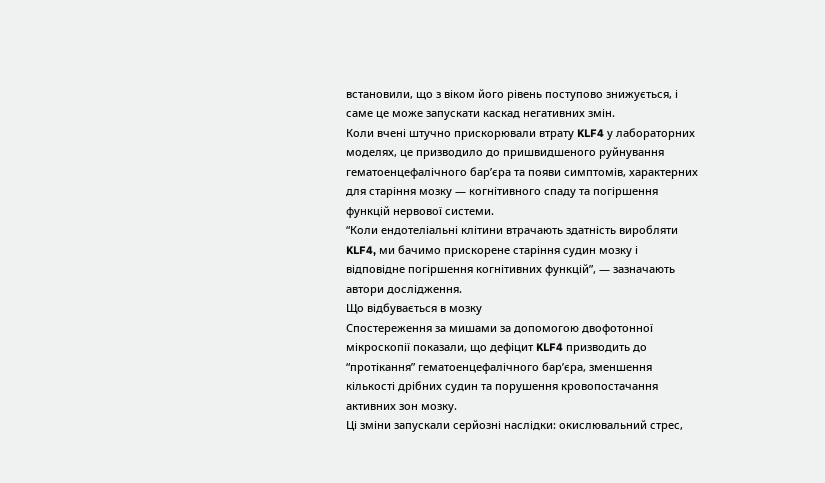встановили, що з віком його рівень поступово знижується, і саме це може запускати каскад негативних змін.
Коли вчені штучно прискорювали втрату KLF4 у лабораторних моделях, це призводило до пришвидшеного руйнування гематоенцефалічного бар’єра та появи симптомів, характерних для старіння мозку — когнітивного спаду та погіршення функцій нервової системи.
“Коли ендотеліальні клітини втрачають здатність виробляти KLF4, ми бачимо прискорене старіння судин мозку і відповідне погіршення когнітивних функцій”, — зазначають автори дослідження.
Що відбувається в мозку
Спостереження за мишами за допомогою двофотонної мікроскопії показали, що дефіцит KLF4 призводить до “протікання” гематоенцефалічного бар’єра, зменшення кількості дрібних судин та порушення кровопостачання активних зон мозку.
Ці зміни запускали серйозні наслідки: окислювальний стрес,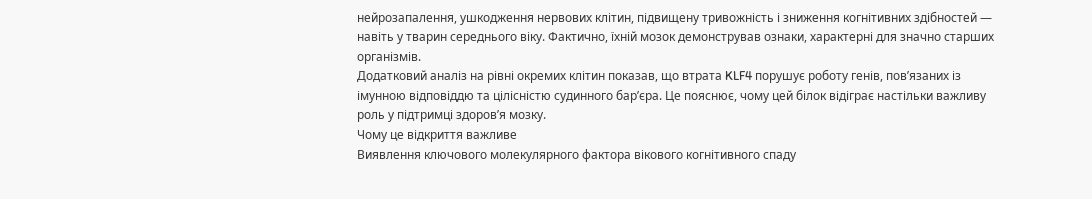нейрозапалення, ушкодження нервових клітин, підвищену тривожність і зниження когнітивних здібностей — навіть у тварин середнього віку. Фактично, їхній мозок демонстрував ознаки, характерні для значно старших організмів.
Додатковий аналіз на рівні окремих клітин показав, що втрата KLF4 порушує роботу генів, пов’язаних із імунною відповіддю та цілісністю судинного бар’єра. Це пояснює, чому цей білок відіграє настільки важливу роль у підтримці здоров’я мозку.
Чому це відкриття важливе
Виявлення ключового молекулярного фактора вікового когнітивного спаду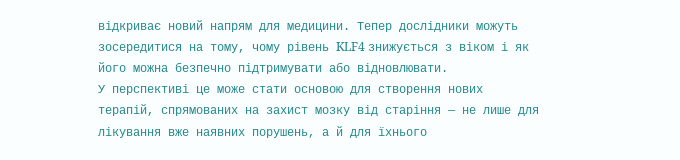відкриває новий напрям для медицини. Тепер дослідники можуть зосередитися на тому, чому рівень KLF4 знижується з віком і як його можна безпечно підтримувати або відновлювати.
У перспективі це може стати основою для створення нових терапій, спрямованих на захист мозку від старіння — не лише для лікування вже наявних порушень, а й для їхнього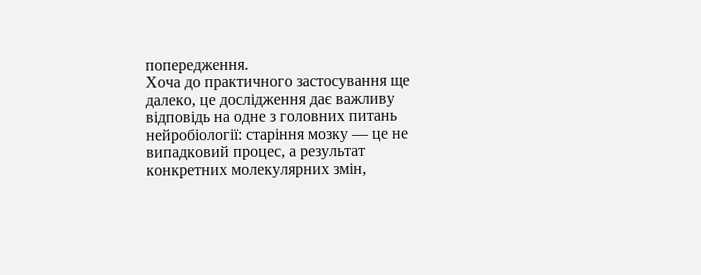попередження.
Хоча до практичного застосування ще далеко, це дослідження дає важливу відповідь на одне з головних питань нейробіології: старіння мозку — це не випадковий процес, а результат конкретних молекулярних змін,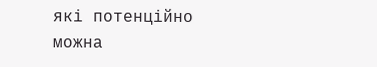які потенційно можна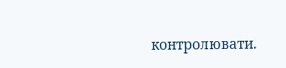контролювати.